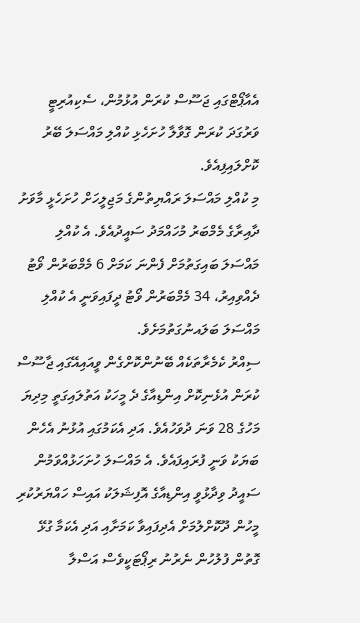އެއާޕޯޓްގައި ޖަސޫސް ކުރަން އުޅުމުން، ސެކިއުރިޓީ ވަރުގަދަ ކުރަން ގޮވާލާ ހުށަހެޅި ކުއްލި މައްސަލަ ބޭރު ކޮށްލައިފިއެވެ.
މި ކުއްލި މައްސަލަ ރައްޔިތުންގެ މަޖިލީހަށް ހުށަހެޅީ މާވަށު ދާއިރާގެ މެމްބަރު މުހައްމަދު ސައީދުއެވެ. އެ ކުއްލި މައްސަލަ ބައިގަތުމަށް ފެންނަ ކަމަށް 6 މެމްބަރުން ވޯޓު ދެއްވިއިރު، 34 މެމްބަރުން ވޯޓު ދީފައިވަނީ އެ ކުއްލި މައްސަލަ ބަލައނުގަތުމަށެވެ.
ސިއްރު ކެމެރާތަކެއް ބޭނުންކޮށްގެން ވީއައިއޭގައި ޖާސޫސް ކުރަން އުޅެނިކޮށް އިންޑިއާގެ ދެ މީހަކު އަތުލައިގަތީ މިދިޔަ މަހުގެ 28 ވަނަ ދުވަހުއެވެ. އަދި އެކަމުގައި އުޅުނު އެހެން ބަޔަކު ވަނީ ފުރައިފައެވެ. އެ މައްސަލަ ހުށަހަޅުއްވަމުން ސައީދު ވިދާޅުވީ އިންޑިއާގެ އޮފިޝަލަކު އައިސް ހައްޔަރުކުރި މީހުން ދޫކޮށްލުމަށް އެދިފައިވާ ކަމަށާއި އަދި އެކަމާ ގުޅޭ ގޮތުން ފުލުހުން ނެރުނު ރިޕޯޓަކީވެސް އަސްލާ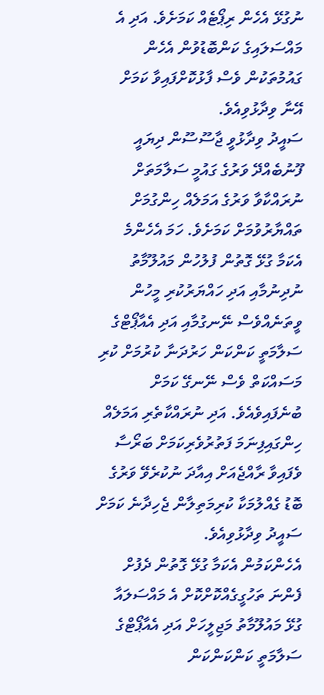ނުގުޅޭ އެހެން ރިޕޯޓެއް ކަމަށެވެ. އަދި އެ މައްސަލައިގެ ކަންބޮޑުވުން އެހެން ގައުމުތަކުން ވެސް ފާޅުކޮށްފައިވާ ކަމަށް އޭނާ ވިދާޅުވިއެވެ.
ސައީދު ވިދާޅުވީ ޖާސޫސޫން ދިޔައީ ފޫނުބެއްދޭ ވަރުގެ ގައުމީ ސަލާމަތަށް ނުރައްކާވާ ވަރުގެ އަމަލެއް ހިންގުމަށް ތައްޔާރުވުމަށް ކަމަށެވެ. ހަމަ އެހެންމެ އެކަމާ ގުޅޭ ގޮތުން ފުލުހުން މައުލޫމާތު ނުދިނުމާއި އަދި ހައްޔަރުކުރި މީހުން ވީތަނެއްވެސް ނޭނގުމާއި އަދި އެއާޕޯޓްގެ ސަލާމަތީ ކަންކަން ހަރުދަނާ ކުރުމަށް ކުރި މަސައްކަތް ވެސް ނޭނގޭ ކަމަށް ބުނެފައިވެއެވެ. އަދި ނުރައްކާތެރި އަމަލެއް ހިންގައިފިނަމަ ފަތުރުވެރިކަމަށް ބަރޯސާ ވެފައިވާ ރާއްޖެއަށް އިއާދަ ނުކުރެވޭ ވަރުގެ ބޮޑު ގެއްލުމަކާ ކުރިމަތިލާން ޖެހިދާނެ ކަމަށް ސައީދު ވިދާޅުވިއެވެ.
އެހެންކަމުން އެކަމާ ގުޅޭ ގޮތުން ދެފުށް ފެންނަ ތަހުގީގެއްކޮށްކޮށް އެ މައްސަލައާ ގުޅޭ މައުލޫމާތު މަޖިލީހަށް އަދި އެއާޕޯޓްގެ ސަލާމަތީ ކަންކަންކަން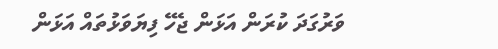ވަރުގަދަ ކުރަން އަޅަން ޖެހޭ ފިޔަވަޅުތައް އަޅަން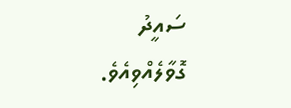ސައީދު ގޮވާލެއްވިއެވެ.